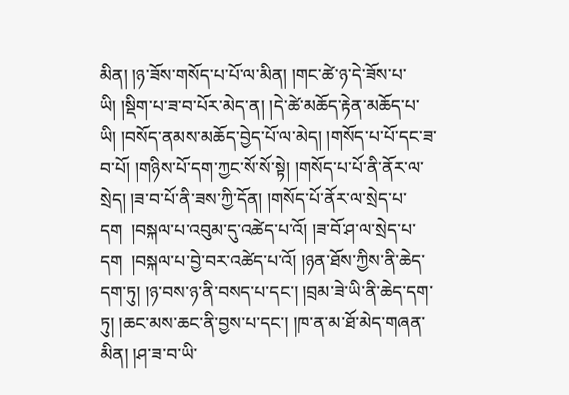མིན། །ཉ་ཟོས་གསོད་པ་པོ་ལ་མིན། །གང་ཚེ་ཉ་དེ་ཟོས་པ་ཡི། །སྡིག་པ་ཟ་བ་པོར་མེད་ན། །དེ་ཚེ་མཆོད་རྟེན་མཆོད་པ་ཡི། །བསོད་ནམས་མཆོད་བྱེད་པོ་ལ་མེད། །གསོད་པ་པོ་དང་ཟ་བ་པོ། །གཉིས་པོ་དག་ཀྱང་སོ་སོ་སྟེ། །གསོད་པ་པོ་ནི་ནོར་ལ་སྲེད། །ཟ་བ་པོ་ནི་ཟས་ཀྱི་དོན། །གསོད་པོ་ནོར་ལ་སྲེད་པ་དག  །བསྐལ་པ་འབུམ་དུ་འཚེད་པ་འོ། །ཟ་བོ་ཤ་ལ་སྲེད་པ་དག  །བསྐལ་པ་བྱེ་བར་འཚེད་པ་འོ། །ཉན་ཐོས་ཀྱིས་ནི་ཆེད་དག་ཏུ། །ཉ་བས་ཉ་ནི་བསད་པ་དང་། །བྲམ་ཟེ་ཡི་ནི་ཆེད་དག་ཏུ། །ཆང་མས་ཆང་ནི་བྱས་པ་དང་། །ཁ་ན་མ་ཐོ་མེད་གཞན་མིན། །ཤ་ཟ་བ་ཡི་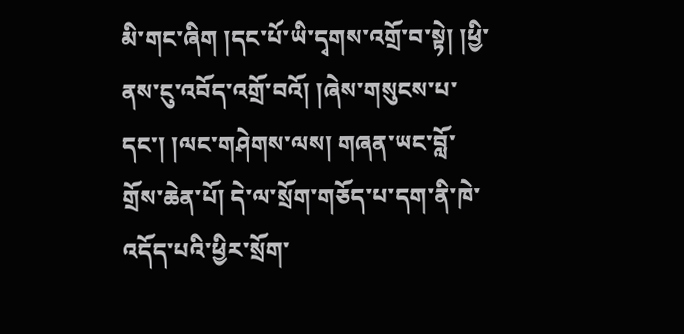མི་གང་ཞིག །དང་པོ་ཡི་དྭགས་འགྲོ་བ་སྟེ། །ཕྱི་ནས་ངུ་འབོད་འགྲོ་བའོ། །ཞེས་གསུངས་པ་དང་། །ལང་གཤེགས་ལས། གཞན་ཡང་བློ་གྲོས་ཆེན་པོ། དེ་ལ་སྲོག་གཅོད་པ་དག་ནི་ཁེ་འདོད་པའི་ཕྱིར་སྲོག་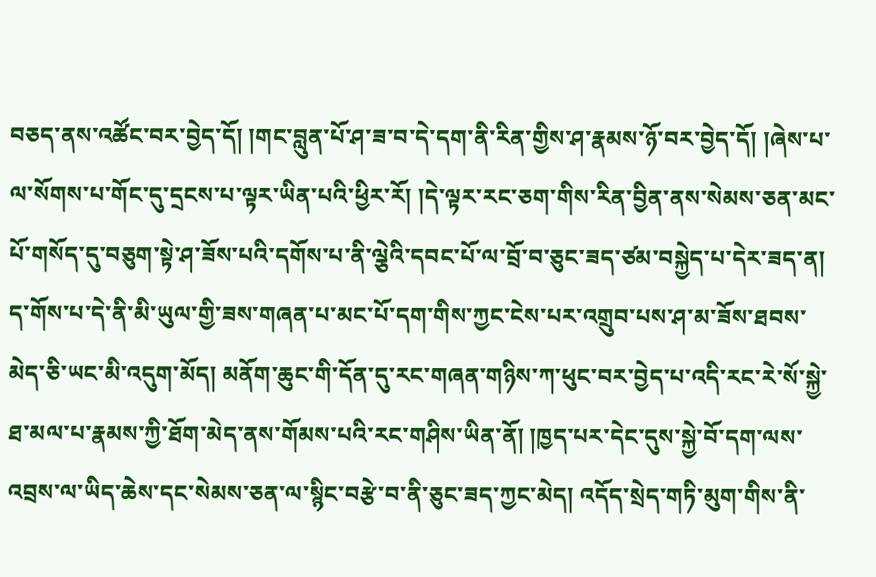བཅད་ནས་འཚོང་བར་བྱེད་དོ། །གང་བླུན་པོ་ཤ་ཟ་བ་དེ་དག་ནི་རིན་གྱིས་ཤ་རྣམས་ཉོ་བར་བྱེད་དོ། །ཞེས་པ་ལ་སོགས་པ་གོང་དུ་དྲངས་པ་ལྟར་ཡིན་པའི་ཕྱིར་རོ། །དེ་ལྟར་རང་ཅག་གིས་རིན་བྱིན་ནས་སེམས་ཅན་མང་པོ་གསོད་དུ་བཅུག་སྟེ་ཤ་ཟོས་པའི་དགོས་པ་ནི་ལྕེའི་དབང་པོ་ལ་བྲོ་བ་ཅུང་ཟད་ཙམ་བསྐྱེད་པ་དེར་ཟད་ན། ད་གོས་པ་དེ་ནི་མི་ཡུལ་གྱི་ཟས་གཞན་པ་མང་པོ་དག་གིས་ཀྱང་ངེས་པར་འགྲུབ་པས་ཤ་མ་ཟོས་ཐབས་མེད་ཅི་ཡང་མི་འདུག་མོད། མནོག་ཆུང་གི་དོན་དུ་རང་གཞན་གཉིས་ཀ་ཕུང་བར་བྱེད་པ་འདི་རང་རེ་སོ་སྐྱེ་ཐ་མལ་པ་རྣམས་ཀྱི་ཐོག་མེད་ནས་གོམས་པའི་རང་གཤིས་ཡིན་ནོ། །ཁྱད་པར་དེང་དུས་སྐྱེ་བོ་དག་ལས་འབྲས་ལ་ཡིད་ཆེས་དང་སེམས་ཅན་ལ་སྙིང་བརྩེ་བ་ནི་ཅུང་ཟད་ཀྱང་མེད། འདོད་སྲེད་གཏི་མུག་གིས་ནི་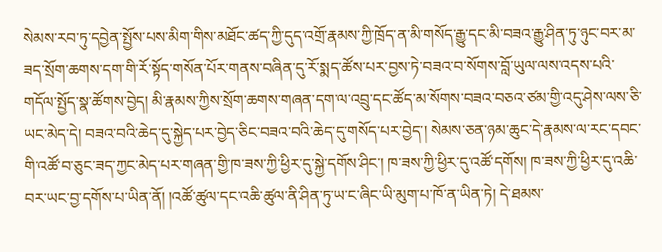སེམས་རབ་ཏུ་དབྱེན་སྤྱོས་པས་མིག་གིས་མཐོང་ཚད་ཀྱི་དུད་འགྲོ་རྣམས་ཀྱི་ཁྲོད་ན་མི་གསོད་རྒྱུ་དང་མི་བཟའ་རྒྱུ་ཤིན་ཏུ་ཉུང་བར་མ་ཟད་སྲོག་ཆགས་དག་གི་རོ་སྟོད་གསོན་པོར་གནས་བཞིན་དུ་རོ་སྨད་ཚོས་པར་བྱས་ཏེ་བཟའ་བ་སོགས་བློ་ཡུལ་ལས་འདས་པའི་གདོལ་སྤྱོད་སྣ་ཚོགས་བྱེད། མི་རྣམས་ཀྱིས་སྲོག་ཆགས་གཞན་དག་ལ་འབྲུ་དང་ཚོད་མ་སོགས་བཟའ་བཅའ་ཙམ་གྱི་འདུ་ཤེས་ལས་ཅི་ཡང་མེད་དེ། བཟའ་བའི་ཆེད་དུ་སྐྱེད་པར་བྱེད་ཅིང་བཟའ་བའི་ཆེད་དུ་གསོད་པར་བྱེད་། སེམས་ཅན་ཉམ་ཆུང་དེ་རྣམས་ལ་རང་དབང་གི་འཚོ་བ་ཅུང་ཟད་ཀྱང་མེད་པར་གཞན་གྱི་ཁ་ཟས་ཀྱི་ཕྱིར་དུ་སྐྱེ་དགོས་ཤིང་། ཁ་ཟས་ཀྱི་ཕྱིར་དུ་འཚོ་དགོས། ཁ་ཟས་ཀྱི་ཕྱིར་དུ་འཆི་བར་ཡང་བྱ་དགོས་པ་ཡིན་ནོ། །འཚོ་ཚུལ་དང་འཆི་ཚུལ་ནི་ཤིན་ཏུ་ཡ་ང་ཞིང་ཡི་མུག་པ་ཁོ་ན་ཡིན་ཏེ། དེ་ཐམས་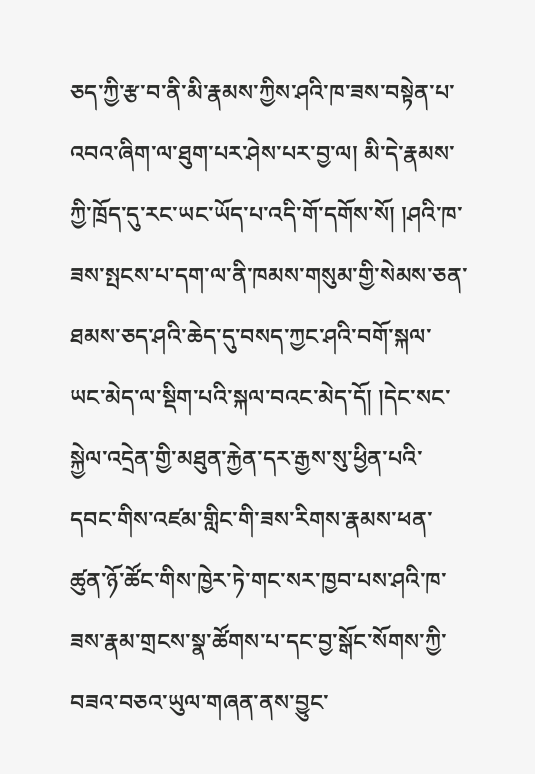ཅད་ཀྱི་རྩ་བ་ནི་མི་རྣམས་ཀྱིས་ཤའི་ཁ་ཟས་བསྟེན་པ་འབའ་ཞིག་ལ་ཐུག་པར་ཤེས་པར་བྱ་ལ། མི་དེ་རྣམས་ཀྱི་ཁྲོད་དུ་རང་ཡང་ཡོད་པ་འདི་གོ་དགོས་སོ། །ཤའི་ཁ་ཟས་སྤངས་པ་དག་ལ་ནི་ཁམས་གསུམ་གྱི་སེམས་ཅན་ཐམས་ཅད་ཤའི་ཆེད་དུ་བསད་ཀྱང་ཤའི་བགོ་སྐལ་ཡང་མེད་ལ་སྡིག་པའི་སྐལ་བའང་མེད་དོ། །དེང་སང་སྐྱེལ་འདྲེན་གྱི་མཐུན་རྐྱེན་དར་རྒྱས་སུ་ཕྱིན་པའི་དབང་གིས་འཛམ་གླིང་གི་ཟས་རིགས་རྣམས་ཕན་ཚུན་ཉོ་ཚོང་གིས་ཁྱེར་ཏེ་གང་སར་ཁྱབ་པས་ཤའི་ཁ་ཟས་རྣམ་གྲངས་སྣ་ཚོགས་པ་དང་བྱ་སྒོང་སོགས་ཀྱི་བཟའ་བཅའ་ཡུལ་གཞན་ནས་བྱུང་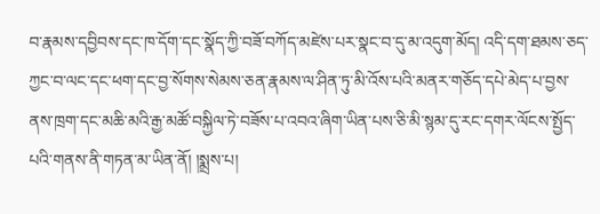བ་རྣམས་དབྱིབས་དང་ཁ་དོག་དང་སྣོད་ཀྱི་བཟོ་བཀོད་མཛེས་པར་སྣང་བ་དུ་མ་འདུག་མོད། འདི་དག་ཐམས་ཅད་ཀྱང་བ་ལང་དང་ཕག་དང་བྱ་སོགས་སེམས་ཅན་རྣམས་ལ་ཤིན་ཏུ་མི་འོས་པའི་མནར་གཅོད་དཔེ་མེད་པ་བྱས་ནས་ཁྲག་དང་མཆི་མའི་རྒྱ་མཚོ་བསྐྱིལ་ཏེ་བཟོས་པ་འབའ་ཞིག་ཡིན་པས་ཅི་མི་སྙམ་དུ་རང་དགར་ལོངས་སྤྱོད་པའི་གནས་ནི་གཏན་མ་ཡིན་ནོ། །སྨྲས་པ།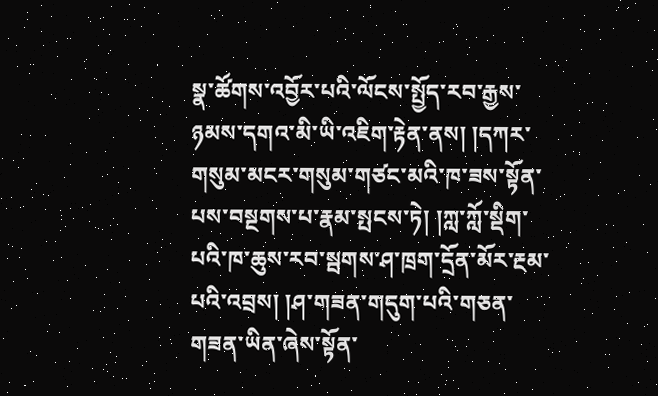སྣ་ཚོགས་འབྱོར་པའི་ལོངས་སྤྱོད་རབ་རྒྱས་ཉམས་དགའ་མི་ཡི་འཇིག་རྟེན་ནས། །དཀར་གསུམ་མངར་གསུམ་གཙང་མའི་ཁ་ཟས་སྟོན་པས་བསྔགས་པ་རྣམ་སྤངས་ཏེ། །ཀླ་ཀློ་སྡིག་པའི་ཁ་ཆུས་རབ་སྦགས་ཤ་ཁྲག་དྲོན་མོར་རྔམ་པའི་འབྲས། །ཤ་གཟན་གདུག་པའི་གཅན་གཟན་ཡིན་ཞེས་སྟོན་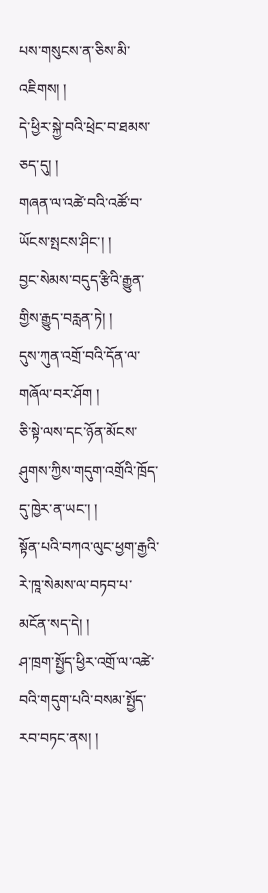པས་གསུངས་ན་ཅིས་མི་འཇིགས། །
དེ་ཕྱིར་སྐྱེ་བའི་ཕྲེང་བ་ཐམས་ཅད་དུ། །
གཞན་ལ་འཚེ་བའི་འཚོ་བ་ཡོངས་སྤངས་ཤིང་། །
བྱང་སེམས་བདུད་རྩིའི་རྒྱུན་གྱིས་རྒྱུད་བརླན་ཏེ། །
དུས་ཀུན་འགྲོ་བའི་དོན་ལ་གཞོལ་བར་ཤོག །
ཅི་སྟེ་ལས་དང་ཉོན་མོངས་ཤུགས་ཀྱིས་གདུག་འགྲོའི་ཁྲོད་དུ་ཁྱེར་ན་ཡང་། །
སྟོན་པའི་བཀའ་ལུང་ཕྱག་རྒྱའི་རེ་ཁཱ་སེམས་ལ་བཏབ་པ་མངོན་སད་དེ། །
ཤ་ཁྲག་སྤྱོད་ཕྱིར་འགྲོ་ལ་འཚེ་བའི་གདུག་པའི་བསམ་སྤྱོད་རབ་བཏང་ནས། །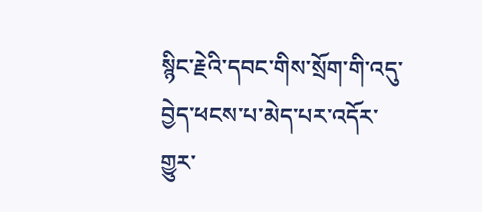སྙིང་རྗེའི་དབང་གིས་སྲོག་གི་འདུ་བྱེད་ཕངས་པ་མེད་པར་འདོར་གྱུར་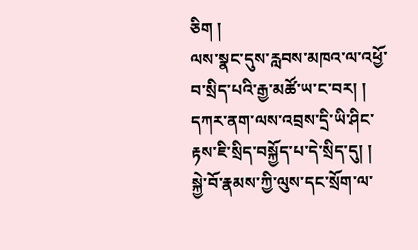ཅིག །
ལས་སྣང་དུས་རླབས་མཁའ་ལ་འཕྱོ་བ་སྲིད་པའི་རྒྱ་མཚོ་ཡ་ང་བར། །
དཀར་ནག་ལས་འབྲས་དྲི་ཡི་ཤིང་རྟས་ཇི་སྲིད་བསྐྱོད་པ་དེ་སྲིད་དུ། །
སྐྱེ་བོ་རྣམས་ཀྱི་ལུས་དང་སྲོག་ལ་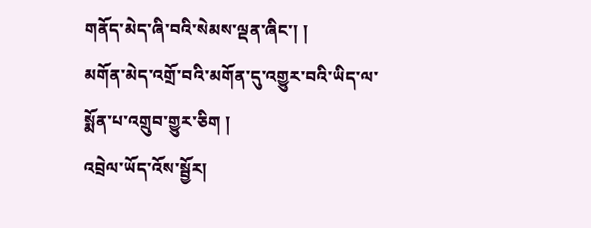གནོད་མེད་ཞི་བའི་སེམས་ལྡན་ཞིང་། །
མགོན་མེད་འགྲོ་བའི་མགོན་དུ་འགྱུར་བའི་ཡིད་ལ་སྨོན་པ་འགྲུབ་གྱུར་ཅིག །
འབྲེལ་ཡོད་འོས་སྦྱོར།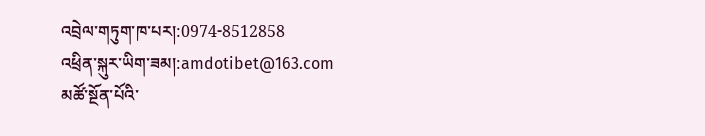འབྲེལ་གཏུག་ཁ་པར།:0974-8512858
འཕྲིན་སྐུར་ཡིག་ཟམ།:amdotibet@163.com
མཚོ་སྔོན་པོའི་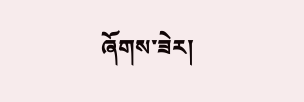ཞོགས་ཟེར།